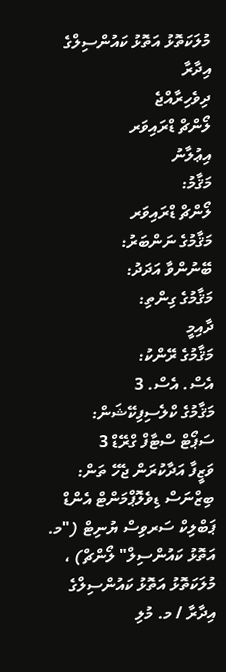މުލަކަތޮޅު އަތޮޅު ކައުންސިލްގެ އިދާރާ
ދިވެހިރާއްޖެ
ލޯންޗް ޑްރައިވަރ
އިޢުލާނު
މަޤާމު:
ލޯންޗް ޑްރައިވަރ
މަޤާމުގެ ނަންބަރު:
ބޭނުންވާ އަދަދު:
މަޤާމުގެ ގިންތި:
ދާއިމީ
މަޤާމުގެ ރޭންކު:
އެސް. އެސް. 3
މަޤާމުގެ ކްލެސިފިކޭޝަން:
ސަޕޯޓް ސްޓާފް ގްރޭޑް 3
ވަޒީފާ އަދާކުރަން ޖެހޭ ތަން:
ބިޒްނަސް ޑިވެލޮޕްމަންޓް އެންޑް ޕަބްލިކް ސަރވިސް ޔުނިޓް ("މ. އަތޮޅު ކައުންސިލް" ލޯންޗް) ، މުލަކަތޮޅު އަތޮޅު ކައުންސިލްގެ އިދާރާ / މ. މުލި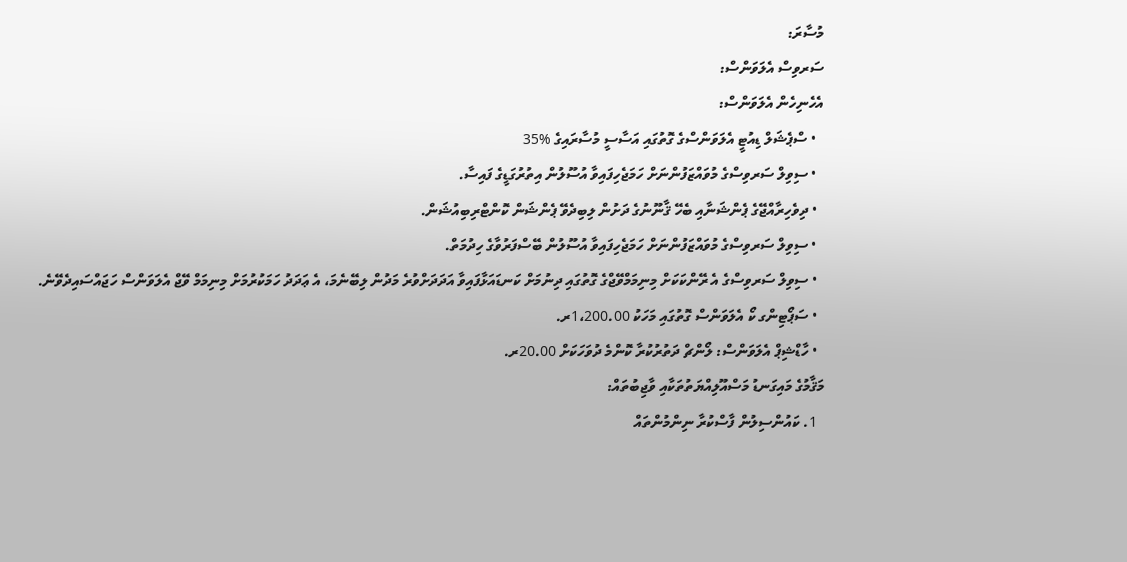މުސާރަ:
ސަރވިސް އެލަވަންސް:
އެހެނިހެން އެލަވަންސް:
  • ސްޕެޝަލް ޑިއުޓީ އެލަވަންސްގެ ގޮތުގައި އަސާސީ މުސާރައިގެ %35
  • ސިވިލް ސަރވިސްގެ މުވައްޒަފުންނަށް ހަމަޖެހިފައިވާ އުސޫލުން އިތުރުގަޑީގެ ފައިސާ.
  • ދިވެހިރާއްޖޭގެ ޕެންޝަނާއި ބެހޭ ޤާނޫނުގެ ދަށުން ލިބިދެވޭ ޕެންޝަން ކޮންޓްރިބިއުޝަން.
  • ސިވިލް ސަރވިސްގެ މުވައްޒަފުންނަށް ހަމަޖެހިފައިވާ އުސޫލުން ބޭސްފަރުވާގެ ހިދުމަތް.
  • ސިވިލް ސަރވިސްގެ އެ ރޭންކަކަށް މިނިމަމްވޭޖްގެ ގޮތުގައި ދިނުމަށް ކަނޑައަޅާފައިވާ އަދަދަށްވުރެ މަދުން ލިބޭނެމަ، އެ ޢަދަދު ހަމަކުރުމަށް މިނިމަމް ވޭޖް އެލަވަންސް ހަޖައްސައިދެވޭނެ.
  • ސަޕޯޓިންގ ކޯ އެލަވަންސް ގޮތުގައި މަހަކު 1،200.00ރ.
  • ހާޑްޝިޕް އެލަވަންސް: ލޯންޗް ދަތުރުކުރާ ކޮންމެ ދުވަހަކަށް 20.00ރ.
މަޤާމުގެ މައިގަނޑު މަސްއޫލިއްޔަތުތަކާއި ވާޖިބުތައް:
  1. ކައުންސިލުން ފާސްކުރާ ނިންމުންތައް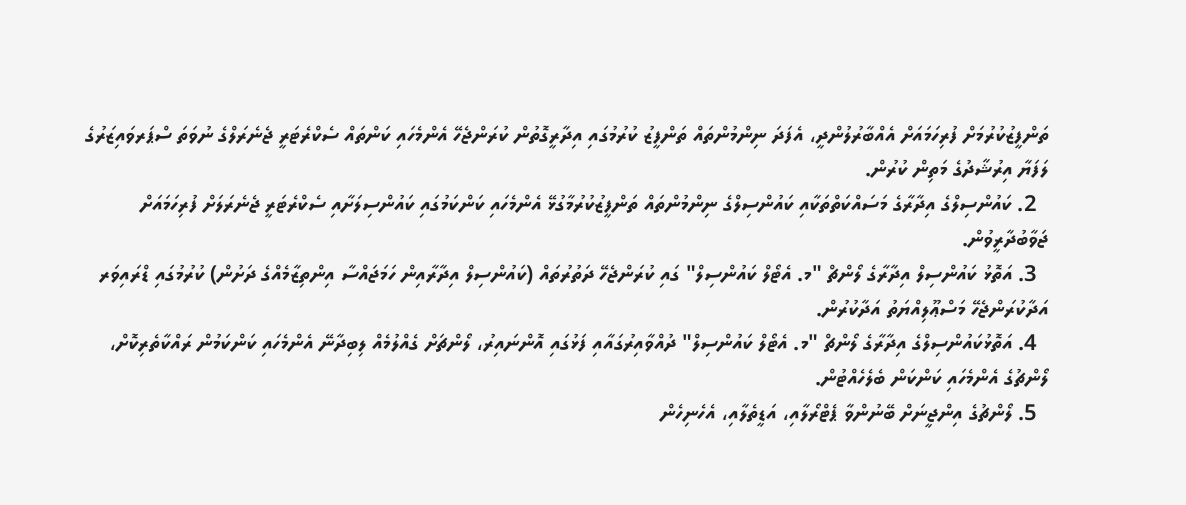ތަންފީޒުކުރުމަށް ފުރިހަމައަށް އެއްބާރުލުންދީ، އެފަދަ ނިންމުންތައް ތަންފީޒު ކުރުމުގައި އިދާރީގޮތުން ކުރަންޖެހޭ އެންމެހައި ކަންތައް ސެކްރެޓަރީ ޖެނެރަލްގެ ނުވަތަ ސްޕަރވައިޒަރުގެ ލަފަޔާ އިރުޝާދުގެ މަތިން ކުރުން.
  2. ކައުންސިލްގެ އިދާރާގެ މަސައްކަތްތަކާއި ކައުންސިލްގެ ނިންމުންތައް ތަންފީޒުކުރުމާގުޅޭ އެންމެހައި ކަންކަމުގައި ކައުންސިލަށާއި ސެކްރެޓަރީ ޖެނެރަލަށް ފުރިހަމައަށް ޖަވާބުދާރީވުން.
  3. އަތޮޅު ކައުންސިލް އިދާރާގެ ލޯންޗް "މ. އެޓޯލް ކައުންސިލް" ގައި ކުރަންޖެހޭ ދަތުރުތައް (ކައުންސިލް އިދާރާއިން ހަމަޖައްސާ އިންތިޒާމެއްގެ ދަށުން) ކުރުމުގައި ޑްރައިވަރ އަދާކުރަންޖެހޭ މަސްޢޫލިއްޔަތު އަދާކުރުން.
  4. އަތޮޅުކައުންސިލްގެ އިދާރާގެ ލޯންޗް "މ. އެޓޯލް ކައުންސިލް" ދުއްވާއިރުގައާއި ފަޅުގައި އޮންނައިރު، ލޯންޗަށް ގެއްލުމެއް ލިބިދާނޭ އެންމެހައި ކަންކަމުން ރައްކާތެރިކޮށް، ލޯންޗުގެ އެންމެހައި ކަންކަން ބެލެހެއްޓުން.
  5. ލޯންޗުގެ އިންޖީނަށް ބޭނުންވާ ޕެޓްރޯލާއި، އަޑީތެލާއި، އެހެނިހެން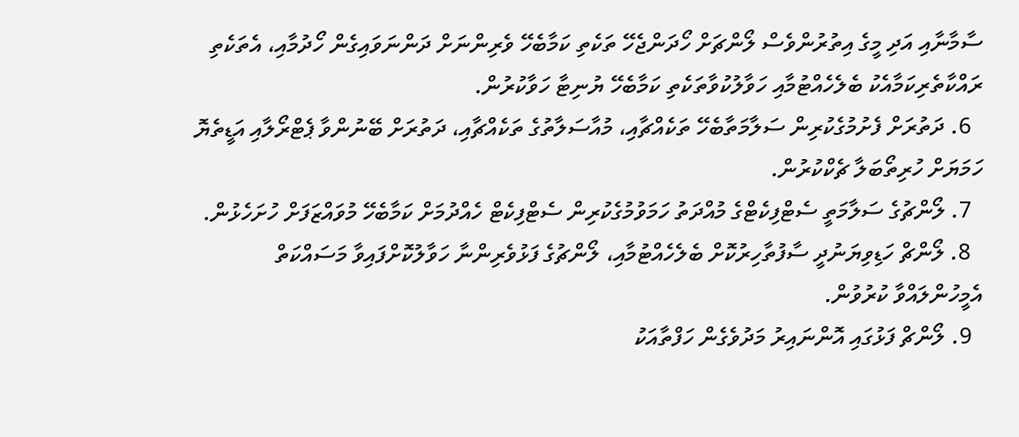ސާމާނާއި އަދި މީގެ އިތުރުންވެސް ލޯންޗަށް ހޯދަންޖެހޭ ތަކެތި ކަމާބެހޭ ވެރިންނަށް ދަންނަވައިގެން ހޯދުމާއި، އެތަކެތި ރައްކާތެރިކަމާއެކު ބެލެހެއްޓުމާއި ހަވާލުކުވާތަކެތި ކަމާބެހޭ ޔުނިޓާ ހަވާކުރުން.
  6. ދަތުރަށް ފެށުމުގެކުރިން ސަލާމަތާބެހޭ ތަކެއްޗާއި، މުއާސަލާތުގެ ތަކެއްޗާއި، ދަތުރަށް ބޭނުންވާ ޕެޓްރޯލާއި އަޑީތެޔޮ ހަމަޔަށް ހުރިތޯބަލާ ޗެކްކުރުން.
  7. ލޯންޗުގެ ސަލާމަތީ ސެޓްފިކެޓްގެ މުއްދަތު ހަމަވުމުގެކުރިން ސެޓްފިކެޓް ހެއްދުމަށް ކަމާބެހޭ މުވައްޒަފަށް ހުށަހެޅުން.
  8. ލޯންޗް ހަޑިވިޔަނުދީ ސާފުތާހިރުކޮށް ބެލެހެއްޓުމާއި، ލޯންޗުގެ ފަޅުވެރިންނާ ހަވާލުކޮށްފައިވާ މަސައްކަތް އެމީހުންލައްވާ ކުރުވުން.
  9. ލޯންޗް ފަޅުގައި އޮންނައިރު މަދުވެގެން ހަފްތާއަކު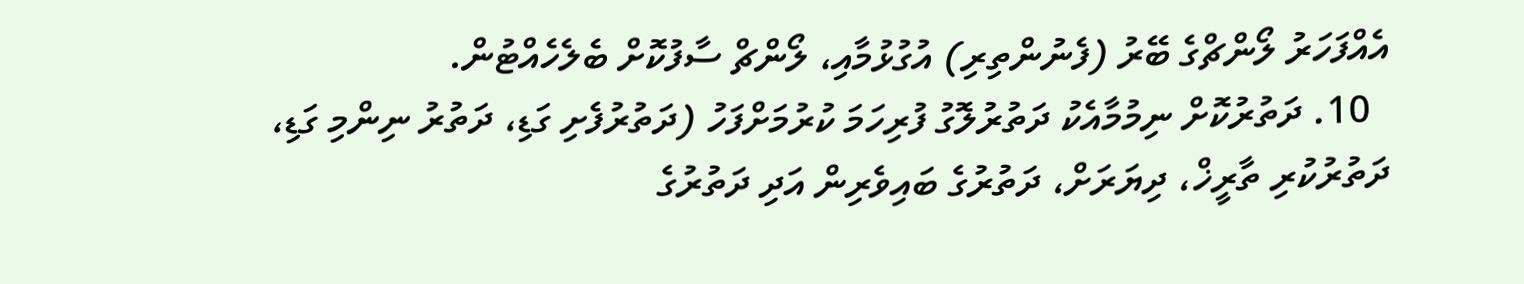އެއްފަހަރު ލޯންޗްގެ ބޭރު (ފެނުންތިރި) އުގުޅުމާއި، ލޯންޗް ސާފުކޮށް ބެލެހެއްޓުން.
  10. ދަތުރުކޮށް ނިމުމާއެކު ދަތުރުލޮގު ފުރިހަމަ ކުރުމަށްފަހު (ދަތުރުފެށި ގަޑި، ދަތުރު ނިންމި ގަޑި، ދަތުރުކުރި ތާރީޚް، ދިޔަރަށް، ދަތުރުގެ ބައިވެރިން އަދި ދަތުރުގެ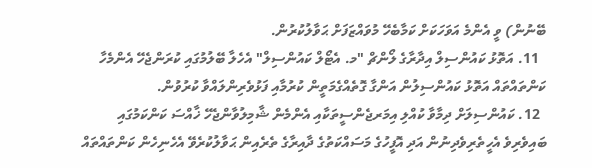ބޭނުން) ވީ އެންމެ އަވަހަކަށް ކަމާބެހޭ މުވައްޒަފަށް ޙަވާލުކުރުން.
  11. އަތޮޅު ކައުންސިލް އިދާރާގެ ލޯންޗް "މ. އެޓޯލް ކައުންސިލް" އެހެލާ ބޭލުމުގައި ކުރަންޖެހޭ އެންމެހާ ކަންތައްތައް އަތޮޅު ކައުންސިލުން އަންގާ ގޮތެއްގެމަތީން ކުރުމާއި ފަޅުވެރިންލައްވާ ކުރުވުން.
  12. ކައުންސިލަށް ދިމާވާ ކުއްލި އިމަރޖެންސީތަކާއި އެންމެން ޝާމިލުވާންޖެހޭ ޚާއްސަ ކަންކަމުގައި ބައިވެރިވެ އެހީތެރިވެދިނުން އަދި އޮފީހުގެ މަސައްކަތުގެ ދާއިރާގެ ތެރެއިން ޙަވާލުކުރެވޭ އެހެނިހެން ކަންތައްތައް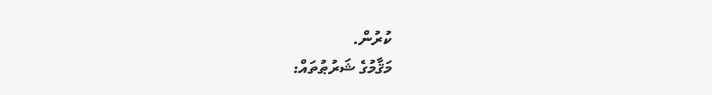ކުރުން.
މަޤާމުގެ ޝަރުޠުތައް: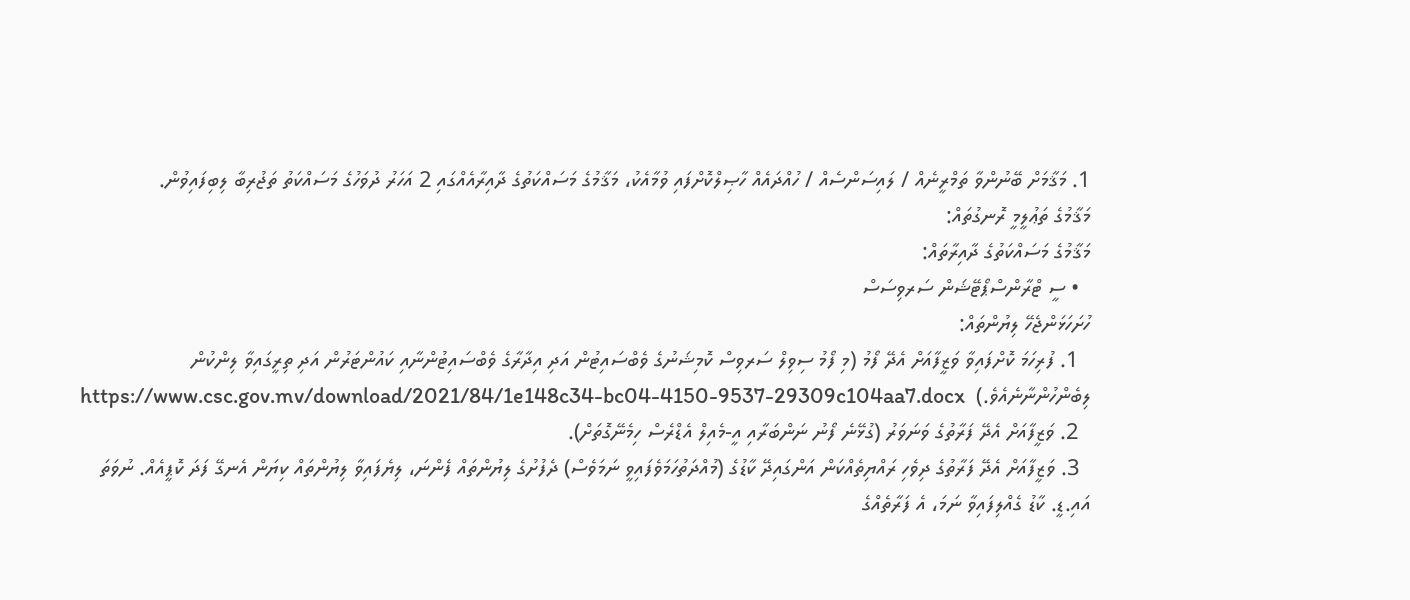1. މަޤާމަށް ބޭނުންވާ ތަމްރީނެއް / ލައިސަންސެއް / ހުއްދައެއް ހާޞިލްކޮށްފައި ވުމާއެކު، މަޤާމުގެ މަސައްކަތުގެ ދާއިރާއެއްގައި 2 އަހަރު ދުވަހުގެ މަސައްކަތު ތަޖުރިބާ ލިބިފައިވުން.
މަޤާމުގެ ތަޢުލީމީ ރޮނގުތައް:
މަޤާމުގެ މަސައްކަތުގެ ދާއިރާތައް:
  • ސީ ޓްރާންސްޕޯޓޭޝަން ސަރވިސަސް
ހުށަހަޅަންޖެހޭ ލިޔުންތައް:
  1. ފުރިހަމަ ކޮށްފައިވާ ވަޒީފާއަށް އެދޭ ފޯމު (މި ފޯމު ސިވިލް ސަރވިސް ކޮމިޝަނުގެ ވެބްސައިޓުން އަދި އިދާރާގެ ވެބްސައިޓުންނާއި ކައުންޓަރުން އަދި ތިރީގައިވާ ލިންކުން ލިބެންހުންނާނެއެވެ.)  https://www.csc.gov.mv/download/2021/84/1e148c34-bc04-4150-9537-29309c104aa7.docx
  2. ވަޒީފާއަށް އެދޭ ފަރާތުގެ ވަނަވަރު (ގުޅޭނެ ފޯނު ނަންބަރާއި އީ-މެއިލް އެޑްރެސް ހިމެނޭގޮތަށް).
  3. ވަޒީފާއަށް އެދޭ ފަރާތުގެ ދިވެހި ރައްޔިތެއްކަން އަންގައިދޭ ކާޑުގެ (މުއްދަތުހަމަވެފައިވީ ނަމަވެސް) ދެފުށުގެ ލިޔުންތައް ފެންނަ، ލިޔެފައިވާ ލިޔުންތައް ކިޔަން އެނގޭ ފަދަ ކޮޕީއެއް. ނުވަތަ އައި.ޑީ. ކާޑު ގެއްލިފައިވާ ނަމަ، އެ ފަރާތެއްގެ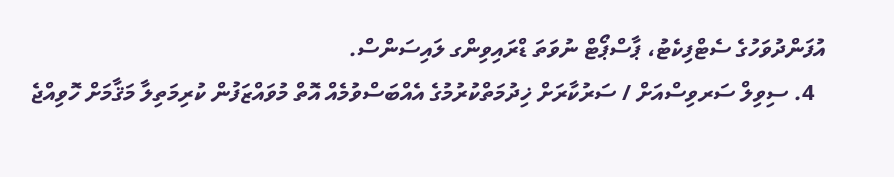އުފަންދުވަހުގެ ސެޓްފިކެޓު، ޕާސްޕޯޓް ނުވަތަ ޑްރައިވިންގ ލައިސަންސް.
  4. ސިވިލް ސަރވިސްއަށް / ސަރުކާރަށް ޚިދުމަތްކުރުމުގެ އެއްބަސްވުމެއް އޮތް މުވައްޒަފުން ކުރިމަތިލާ މަޤާމަށް ހޮވިއްޖެ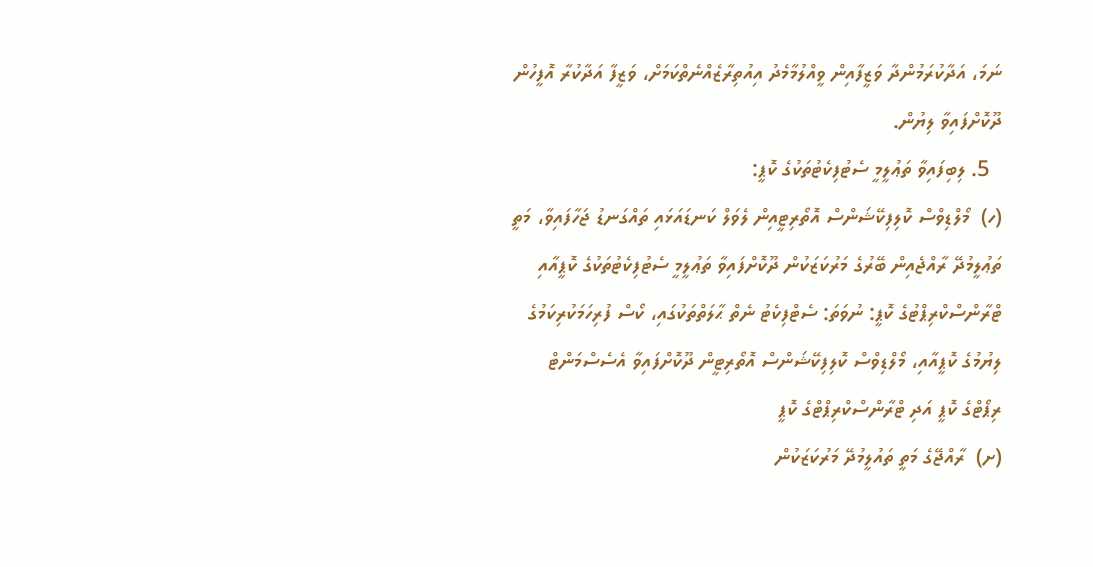ނަމަ، އަދާކުރަމުންދާ ވަޒީފާއިން ވީއްލުމާމެދު އިއުތިރާޒެއްނެތްކަމަށް، ވަޒީފާ އަދާކުރާ އޮފީހުން ދޫކޮށްފައިވާ ލިޔުން.
  5. ލިބިފައިވާ ތަޢުލީމީ ސެޓުފިކެޓުތަކުގެ ކޮޕީ:
(ހ)  މޯލްޑިވްސް ކޮލިފިކޭޝަންސް އޮތޯރިޓީއިން ލެވަލް ކަނޑައަޅައި ތައްގަނޑު ޖަހާފައިވާ، މަތީ ތަޢުލީމުދޭ ރާއްޖެއިން ބޭރުގެ މަރުކަޒަކުން ދޫކޮށްފައިވާ ތަޢުލީމީ ސެޓުފިކެޓުތަކުގެ ކޮޕީއާއި ޓްރާންސްކްރިޕްޓުގެ ކޮޕީ: ނުވަތަ: ސެޓްފިކެޓު ނެތް ޙާލަތްތަކުގައި، ކޯސް ފުރިހަމަކުރިކަމުގެ ލިޔުމުގެ ކޮޕީއާއި، މޯލްޑިވްސް ކޮލިފިކޭޝަންސް އޮތޯރިޓީން ދޫކޮށްފައިވާ އެސެސްމަންޓް ރިޕޯޓްގެ ކޮޕީ އަދި ޓްރާންސްކްރިޕްޓްގެ ކޮޕީ
(ށ)  ރާއްޖޭގެ މަތީ ތައުލީމުދޭ މަރުކަޒަކުން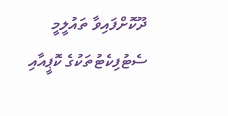ދޫކޮށްފައިވާ ތައުލީމީ ސެޓުފިކެޓުތަކުގެ ކޮޕީއާއި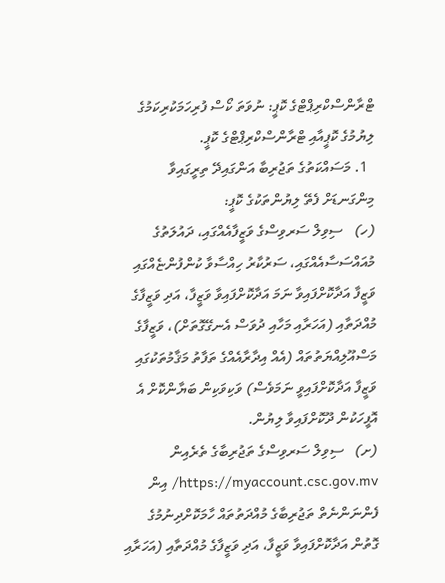ޓްރާންސްކްރިޕްޓްގެ ކޮޕީ: ނުވަތަ ކޯސް ފުރިހަމަކުރިކަމުގެ ލިޔުމުގެ ކޮޕީއާއި ޓްރާންސްކްރިޕްޓްގެ ކޮޕީ.
  1. މަސައްކަތުގެ ތަޖުރިބާ އަންގައިދޭ ތިރީގައިވާ މިންގަނޑަށް ފެތޭ ލިޔުންތަކުގެ ކޮޕީ:
(ހ)   ސިވިލް ސަރވިސްގެ ވަޒީފާއެއްގައި، ދައުލަތުގެ މުއައްސަސާއެއްގައި، ސަރުކާރު ހިއްސާވާ ކުންފުންޏެއްގައި ވަޒީފާ އަދާކޮށްފައިވާ ނަމަ އަދާކޮށްފައިވާ ވަޒީފާ، އަދި ވަޒީފާގެ މުއްދަތާއި (އަހަރާއި މަހާއި ދުވަސް އެނގޭގޮތަށް)، ވަޒީފާގެ މަސްއޫލިއްޔަތުތައް (އެއް އިދާރާއެއްގެ ތަފާތު މަޤާމުތަކުގައި ވަޒީފާ އަދާކޮށްފައިވީ ނަމަވެސް) ވަކިވަކިން ބަޔާންކޮށް އެ އޮފީހަކުން ދޫކޮށްފައިވާ ލިޔުން.
(ށ)   ސިވިލް ސަރވިސްގެ ތަޖުރިބާގެ ތެރެއިން https://myaccount.csc.gov.mv/ އިން ފެންނަންނެތް ތަޖުރިބާގެ މުއްދަތުތައް ހާމަކޮށްދިނުމުގެ ގޮތުން އަދާކޮށްފައިވާ ވަޒީފާ، އަދި ވަޒީފާގެ މުއްދަތާއި (އަހަރާއި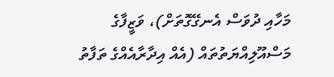މަހާއި ދުވަސް އެނގޭގޮތަށް)، ވަޒީފާގެ މަސްއޫލިއްޔަތުތައް (އެއް އިދާރާއެއްގެ ތަފާތު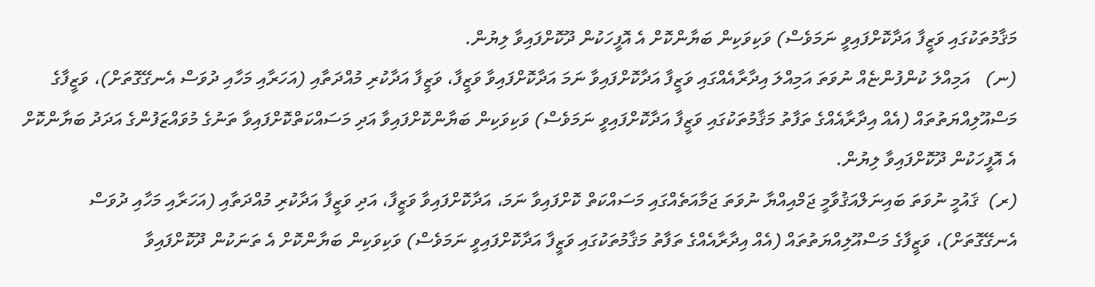މަޤާމުތަކުގައި ވަޒީފާ އަދާކޮށްފައިވީ ނަމަވެސް) ވަކިވަކިން ބަޔާންކޮށް އެ އޮފީހަކުން ދޫކޮށްފައިވާ ލިޔުން.
(ނ)   އަމިއްލަ ކުންފުންޏެއް ނުވަތަ އަމިއްލަ އިދާރާއެއްގައި ވަޒީފާ އަދާކޮށްފައިވާ ނަމަ އަދާކޮށްފައިވާ ވަޒީފާ، ވަޒީފާ އަދާކުރި މުއްދަތާއި (އަހަރާއި މަހާއި ދުވަސް އެނގޭގޮތަށް)، ވަޒީފާގެ މަސްއޫލިއްޔަތުތައް (އެއް އިދާރާއެއްގެ ތަފާތު މަޤާމުތަކުގައި ވަޒީފާ އަދާކޮށްފައިވީ ނަމަވެސް) ވަކިވަކިން ބަޔާންކޮށްފައިވާ އަދި މަސައްކަތްކޮށްފައިވާ ތަނުގެ މުވައްޒަފުންގެ އަދަދު ބަޔާންކޮށް އެ އޮފީހަކުން ދޫކޮށްފައިވާ ލިޔުން.
(ރ)  ޤައުމީ ނުވަތަ ބައިނަލްއަޤުވާމީ ޖަމްއިއްޔާ ނުވަތަ ޖަމާއަތެއްގައި މަސައްކަތް ކޮށްފައިވާ ނަމަ، އަދާކޮށްފައިވާ ވަޒީފާ، އަދި ވަޒީފާ އަދާކުރި މުއްދަތާއި (އަހަރާއި މަހާއި ދުވަސް އެނގޭގޮތަށް)، ވަޒީފާގެ މަސްއޫލިއްޔަތުތައް (އެއް އިދާރާއެއްގެ ތަފާތު މަޤާމުތަކުގައި ވަޒީފާ އަދާކޮށްފައިވީ ނަމަވެސް) ވަކިވަކިން ބަޔާންކޮށް އެ ތަނަކުން ދޫކޮށްފައިވާ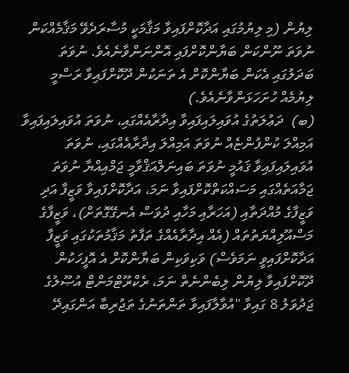ލިޔުން (މި ލިޔުމުގައި އަދާކޮށްފައިވާ މަޤާމަކީ މުސާރަދެވޭ މަޤާމެއްކަން ނުވަތަ ނޫންކަން ބަޔާންކޮށްފައި އޮންނަންވާނެއެވެ. ނުވަތަ ބަދަލުގައި އެކަން ބަޔާންކޮށް އެ ތަނަކުން ދޫކޮށްފައިވާ ރަސްމީ ލިޔުމެއް ހުށަހަޅަންވާނެއެވެ.)
(ބ)  ދަޢުލަތުގެ އުވައިލައިފައިވާ އިދާރާއެއްގައި، ނުވަތަ އުވައިލައިފައިވާ އަމިއްލަ ކުންފުންޏެއް ނުވަތަ އަމިއްލަ އިދާރާއެއްގައި، ނުވަތަ އުވައިލައިފައިވާ ޤައުމީ ނުވަތަ ބައިނަލްއަޤްވާމީ ޖަމްއިއްޔާ ނުވަތަ ޖަމާއަތެއްގައި މަސައްކަތްކޮށްފައިވާ ނަމަ، އަދާކޮށްފައިވާ ވަޒީފާ އަދި ވަޒީފާގެ މުއްދަތާއި (އަހަރާއި މަހާއި ދުވަސް އެނގޭގޮތަށް)، ވަޒީފާގެ މަސްއޫލިއްޔަތުތައް (އެއް އިދާރާއެއްގެ ތަފާތު މަޤާމުތަކުގައި ވަޒީފާ އަދާކޮށްފައިވީ ނަމަވެސް) ވަކިވަކިން ބަޔާންކޮށް އެ އޮފީހަކުން ދޫކޮށްފައިވާ ލިޔުން ލިބެންނެތް ނަމަ، ރެކްރޫޓްމަންޓް އުޞޫލުގެ ޖަދުވަލު 8 ގައިވާ "އުވާލާފައިވާ ތަންތަނުގެ ތަޖުރިބާ އަންގައިދޭ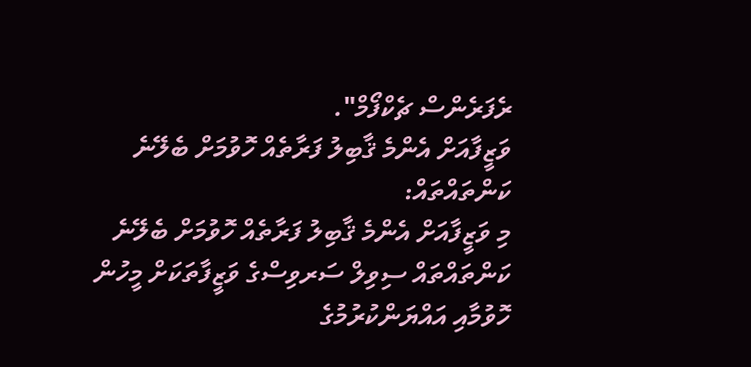ރެފަރެންސް ޗެކްފޯމް".
ވަޒީފާއަށް އެންމެ ޤާބިލު ފަރާތެއް ހޮވުމަށް ބެލޭނެ ކަންތައްތައް:
މި ވަޒީފާއަށް އެންމެ ޤާބިލު ފަރާތެއް ހޮވުމަށް ބެލޭނެ ކަންތައްތައް ސިވިލް ސަރވިސްގެ ވަޒީފާތަކަށް މީހުން ހޮވުމާއި އައްޔަންކުރުމުގެ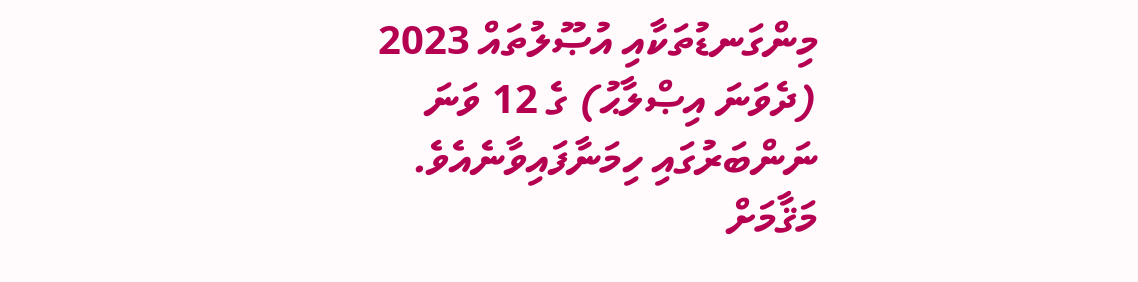މިންގަނޑުތަކާއި އުޞޫލުތައް 2023 (ދެވަނަ އިޞްލާޙު) ގެ 12 ވަނަ ނަންބަރުގައި ހިމަނާފައިވާނެއެވެ.
މަޤާމަށް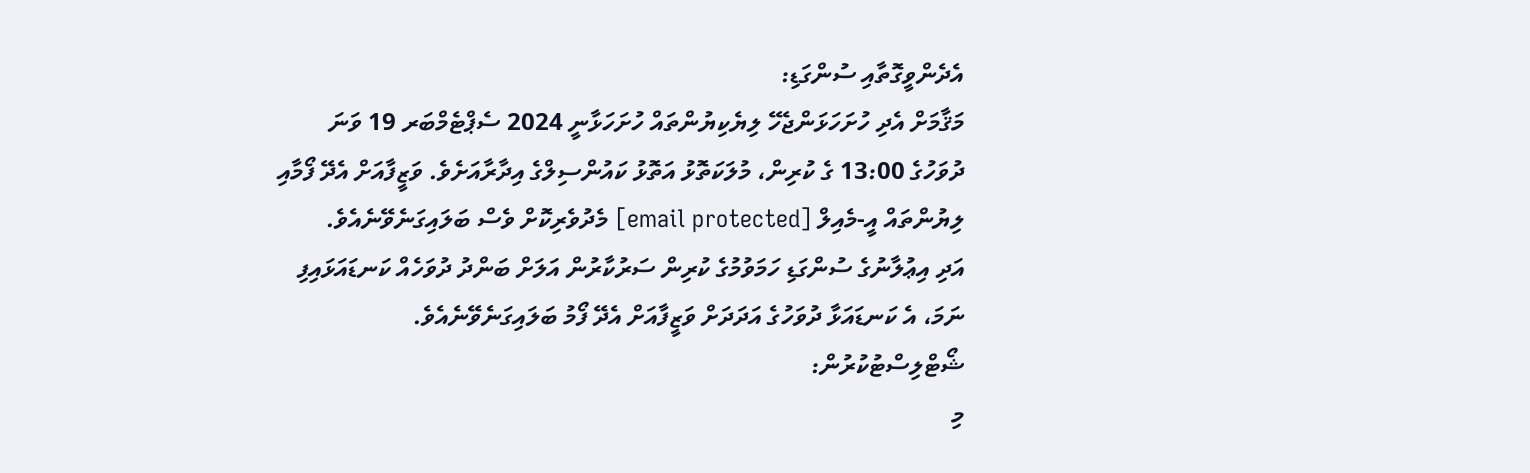އެދެންވީގޮތާއި ސުންގަޑި:
މަޤާމަށް އެދި ހުށަހަޅަންޖެހޭ ލިޔެކިޔުންތައް ހުށަހަޅާނީ 2024 ސެޕްޓެމްބަރ 19 ވަނަ ދުވަހުގެ 13:00 ގެ ކުރިން، މުލަކަތޮޅު އަތޮޅު ކައުންސިލްގެ އިދާރާއަށެވެ. ވަޒީފާއަށް އެދޭ ފޯމާއި ލިޔުންތައް އީ-މެއިލް [email protected] މެދުވެރިކޮށް ވެސް ބަލައިގަނެވޭނެއެވެ.
އަދި އިޢުލާނުގެ ސުންގަޑި ހަމަވުމުގެ ކުރިން ސަރުކާރުން އަލަށް ބަންދު ދުވަހެއް ކަނޑައަޅައިފި ނަމަ، އެ ކަނޑައަޅާ ދުވަހުގެ އަދަދަށް ވަޒީފާއަށް އެދޭ ފޯމު ބަލައިގަނެވޭނެއެވެ.
ޝޯޓްލިސްޓުކުރުން:
މި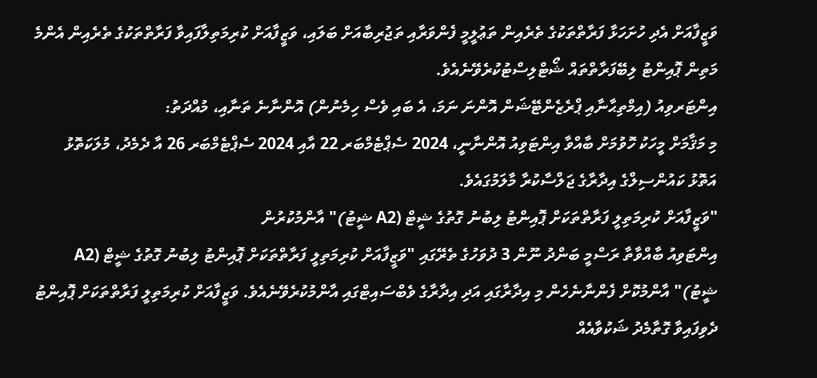ވަޒީފާއަށް އެދި ހުށަހަޅާ ފަރާތްތަކުގެ ތެރެއިން ތަޢުލީމީ ފެންވަރާއި ތަޖުރިބާއަށް ބަލައި، ވަޒީފާއަށް ކުރިމަތިލާފައިވާ ފަރާތްތަކުގެ ތެރެއިން އެންމެ މަތިން ޕޮއިންޓު ލިބޭފަރާތްތައް ޝޯޓްލިސްޓުކުރެވޭނެއެވެ.
އިންޓަރވިއު (އިމްތިޙާނާއި ޕްރެޒެންޓޭޝަން އޮންނަ ނަމަ، އެ ބައި ވެސް ހިމެނުން) އޮންނާނެ ތަނާއި، މުއްދަތު:
މި މަޤާމަށް މީހަކު ހޮވުމަށް ބާއްވާ އިންޓަވިއު އޮންނާނީ، 2024 ސެޕްޓެމްބަރ 22 އާއި 2024 ސެޕްޓެމްބަރ 26 އާ ދެމެދު، މުލަކަތޮޅު އަތޮޅު ކައުންސިލްގެ އިދާރާގެ ޖަލްސާކުރާ މާލަމުގައެވެ.
"ވަޒީފާއަށް ކުރިމަތިލީ ފަރާތްތަކަށް ޕޮއިންޓު ލިބުނު ގޮތުގެ ޝީޓް (A2 ޝީޓު)" އާންމުކުރުން
އިންޓަވިއު ބާއްވާތާ ރަސްމީ ބަންދު ނޫން 3 ދުވަހުގެ ތެރޭގައި "ވަޒީފާއަށް ކުރިމަތިލީ ފަރާތްތަކަށް ޕޮއިންޓު ލިބުނު ގޮތުގެ ޝީޓް (A2 ޝީޓު)" އާންމުކޮށް ފެންނާނެހެން މި އިދާރާގައި އަދި އިދާރާގެ ވެބްސައިޓްގައި އާންމުކުރެވޭނެއެވެ. ވަޒީފާއަށް ކުރިމަތިލީ ފަރާތްތަކަށް ޕޮއިންޓު ދެވިފައިވާ ގޮތާމެދު ޝަކުވާއެއް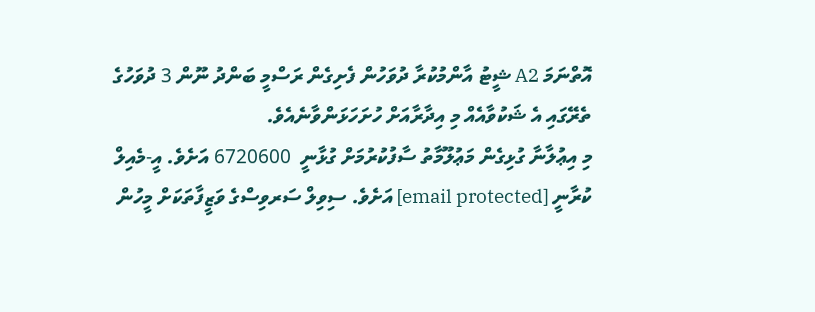އޮތްނަމަ A2 ޝީޓު އާންމުކުރާ ދުވަހުން ފެށިގެން ރަސްމީ ބަންދު ނޫން 3 ދުވަހުގެ ތެރޭގައި އެ ޝަކުވާއެއް މި އިދާރާއަށް ހުށަހަޅަންވާނެއެވެ.
މި އިޢުލާނާ ގުޅިގެން މަޢުލޫމާތު ސާފުކުރުމަށް ގުޅާނީ  6720600 އަށެވެ. އީ-މެއިލް ކުރާނީ [email protected] އަށެވެ. ސިވިލް ސަރވިސްގެ ވަޒީފާތަކަށް މީހުން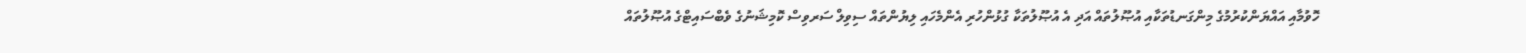ހޮވުމާއި އައްޔަންކުރުމުގެ މިންގަނޑުތަކާއި އުޞޫލުތައް އަދި އެ އުޞޫލުތަކާ ގުޅުންހުރި އެންމެހައި ލިޔުންތައް ސިވިލް ސަރވިސް ކޮމިޝަނުގެ ވެބްސައިޓްގެ އުޞޫލުތައް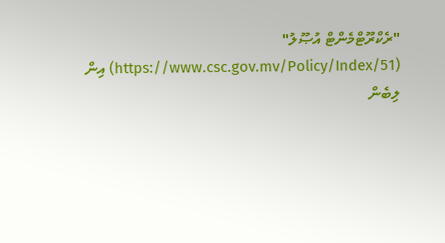"ރެކްރޫޓްމެންޓް އުޞޫލު" (https://www.csc.gov.mv/Policy/Index/51) އިން ލިބެން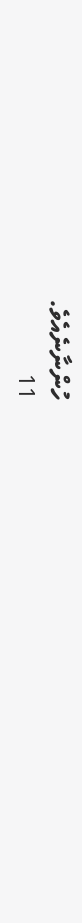ހުންނާނެއެވެ.
11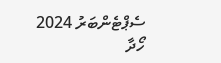ސެޕްޓެންބަރު 2024
ހޯދާ